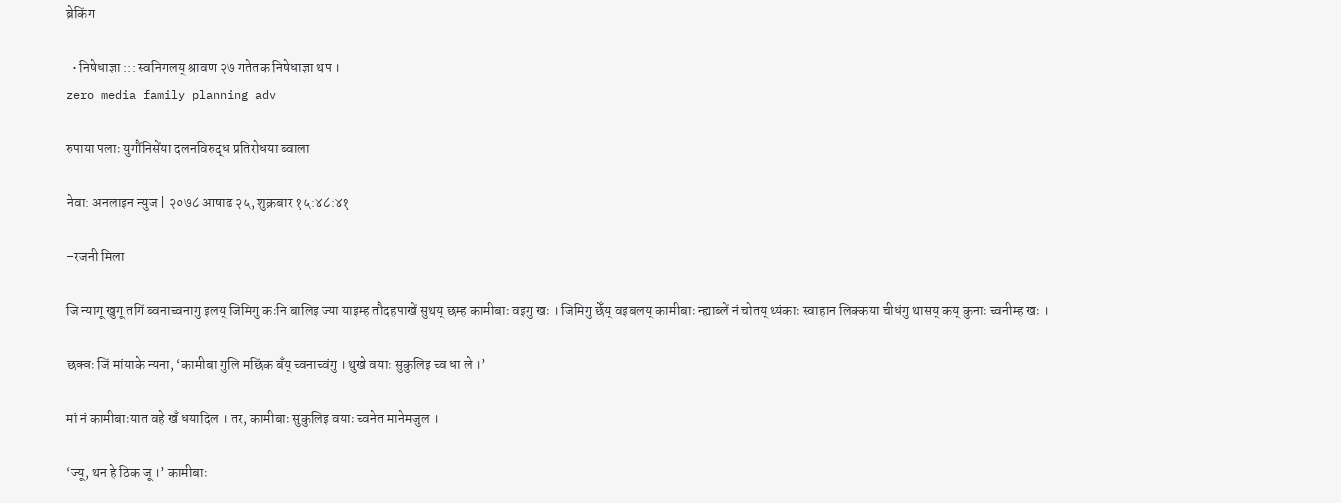ब्रेकिंग

  • निषेधाज्ञा ::: स्वनिगलय् श्रावण २७ गतेतक निषेधाज्ञा थप ।
zero media family planning adv

रुपाया पलाः युगौंनिसेंया दलनविरुद्ध प्रतिरोधया ब्वाला

नेवा: अनलाइन न्युज | २०७८ आषाढ २५, शुक्रबार १५:४८:४१

–रजनी मिला

जि न्यागू खुगू तगिं ब्वनाच्वनागु इलय् जिमिगु कःनि बालिइ ज्या याइम्ह तौदहपाखें सुथय् छम्ह कामीबाः वइगु खः । जिमिगु छेँय् वइबलय् कामीबाः न्ह्याब्लें नं चोतय् थ्यंकाः स्वाहान लिक्कया चीधंगु थासय् कय् कुनाः च्वनीम्ह खः ।

छक्वः जिं मांयाके न्यना, ‘कामीबा गुलि मछिंक बँय् च्वनाच्वंगु । थुखे वयाः सुकुलिइ च्व धा ले ।’

मां नं कामीबाःयात वहे खँ धयादिल । तर, कामीबाः सुकुलिइ वयाः च्वनेत मानेमजुल ।

‘ज्यू, थन हे ठिक जू ।’ कामीबाः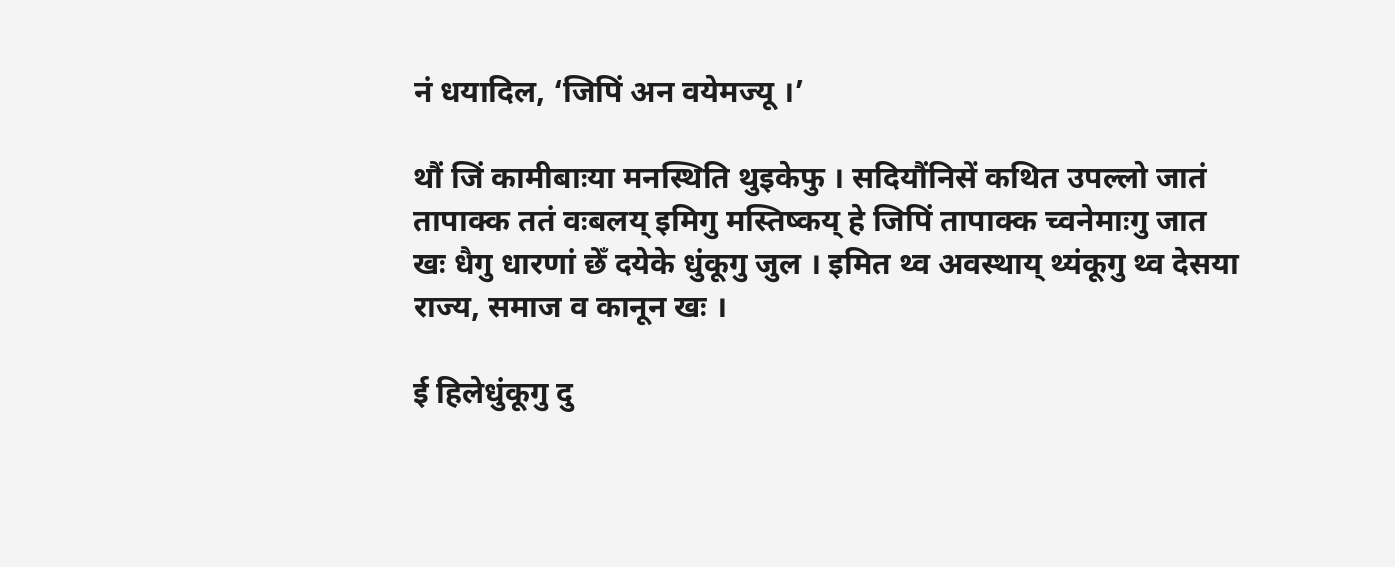नं धयादिल, ‘जिपिं अन वयेमज्यू ।’

थौं जिं कामीबाःया मनस्थिति थुइकेफु । सदियौंनिसें कथित उपल्लो जातं  तापाक्क ततं वःबलय् इमिगु मस्तिष्कय् हे जिपिं तापाक्क च्वनेमाःगु जात खः धैगु धारणां छेँ दयेके धुंकूगु जुल । इमित थ्व अवस्थाय् थ्यंकूगु थ्व देसया राज्य, समाज व कानून खः ।

ई हिलेधुंकूगु दु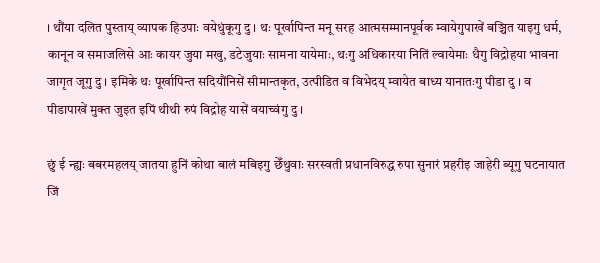। थौंया दलित पुस्ताय् व्यापक हिउपाः वयेधुंकूगु दु । थः पूर्खापिन्त मनू सरह आत्मसम्मानपूर्वक म्वायेगुपाखें बञ्चित याइगु धर्म, कानून व समाजलिसे आः कायर जुया मखु, डटेजुयाः सामना यायेमाः, थःगु अधिकारया नितिं ल्वायेमाः धैगु विद्रोहया भावना जागृत जूगु दु । इमिके थः पूर्खापिन्त सदियौंनिसें सीमान्तकृत, उत्पीडित व विभेदय् म्वायेत बाध्य यानातःगु पीडा दु । व पीडापाखें मुक्त जुइत इपिं थीथी रुपं विद्रोह यासें वयाच्वंगु दु ।

छुं ई न्ह्यः बबरमहलय् जातया हुनिं कोथा बालं मबिइगु छेँथुवाः सरस्वती प्रधानविरुद्ध रुपा सुनारं प्रहरीइ जाहेरी ब्यूगु घटनायात जिं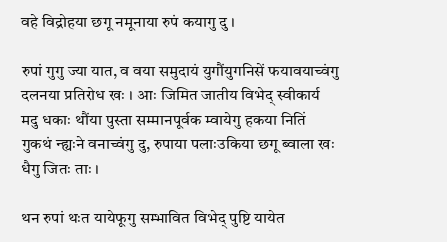वहे विद्रोहया छगू नमूनाया रुपं कयागु दु ।

रुपां गुगु ज्या यात, व वया समुदायं युगौंयुगनिसें फयावयाच्वंगु दलनया प्रतिरोध खः । आः जिमित जातीय विभेद् स्वीकार्य मदु धकाः थौंया पुस्ता सम्मानपूर्वक म्वायेगु हकया नितिं गुकथं न्ह्यःने वनाच्वंगु दु, रुपाया पलाःउकिया छगू ब्वाला खः धैगु जितः ताः ।

थन रुपां थःत यायेफूगु सम्भावित विभेद् पुष्टि यायेत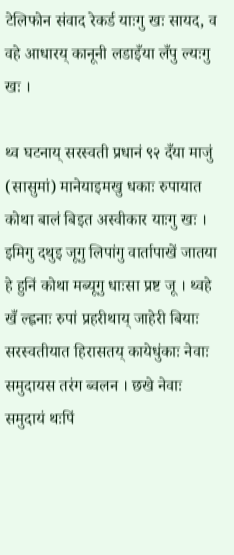टेलिफोन संवाद रेकर्ड याःगु खः सायद, व वहे आधारय् कानूनी लडाइँया लँपु ल्यःगु खः ।

थ्व घटनाय् सरस्वती प्रधानं ९२ दँया माजुं (सासुमां) मानेयाइमखु धकाः रुपायात कोथा बालं बिइत अस्वीकार याःगु खः । इमिगु दथुइ जूगु लिपांगु वार्तापाखें जातया हे हुनिं कोथा मब्यूगु धाःसा प्रष्ट जू । थ्वहे खँ ल्ह्वनाः रुपां प्रहरीथाय् जाहेरी बियाः सरस्वतीयात हिरासतय् कायेधुंकाः नेवाः समुदायस तरंग ब्वलन । छखे नेवाः समुदायं थःपिं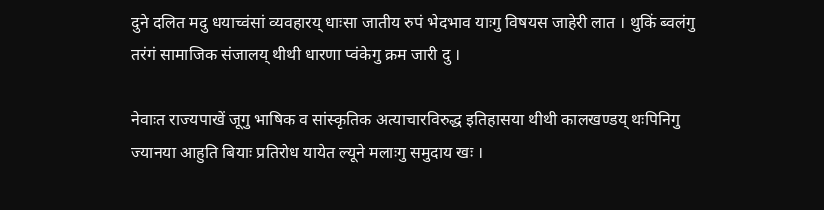दुने दलित मदु धयाच्वंसां व्यवहारय् धाःसा जातीय रुपं भेदभाव याःगु विषयस जाहेरी लात । थुकिं ब्वलंगु तरंगं सामाजिक संजालय् थीथी धारणा प्वंकेगु क्रम जारी दु ।

नेवाःत राज्यपाखें जूगु भाषिक व सांस्कृतिक अत्याचारविरुद्ध इतिहासया थीथी कालखण्डय् थःपिनिगु ज्यानया आहुति बियाः प्रतिरोध यायेत ल्यूने मलाःगु समुदाय खः ।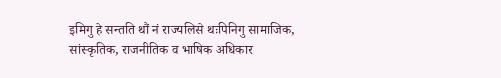इमिगु हे सन्तति थौं नं राज्यलिसे थःपिनिगु सामाजिक, सांस्कृतिक, राजनीतिक व भाषिक अधिकार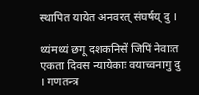स्थापित यायेत अनवरत् संघर्षय् दु ।

थ्यंमथ्यं छगू दशकनिसें जिपिं नेवाःत एकता दिवस न्यायेकाः वयाच्वनागु दु । गणतन्त्र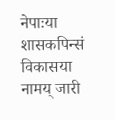नेपाःया शासकपिन्सं विकासया नामय् जारी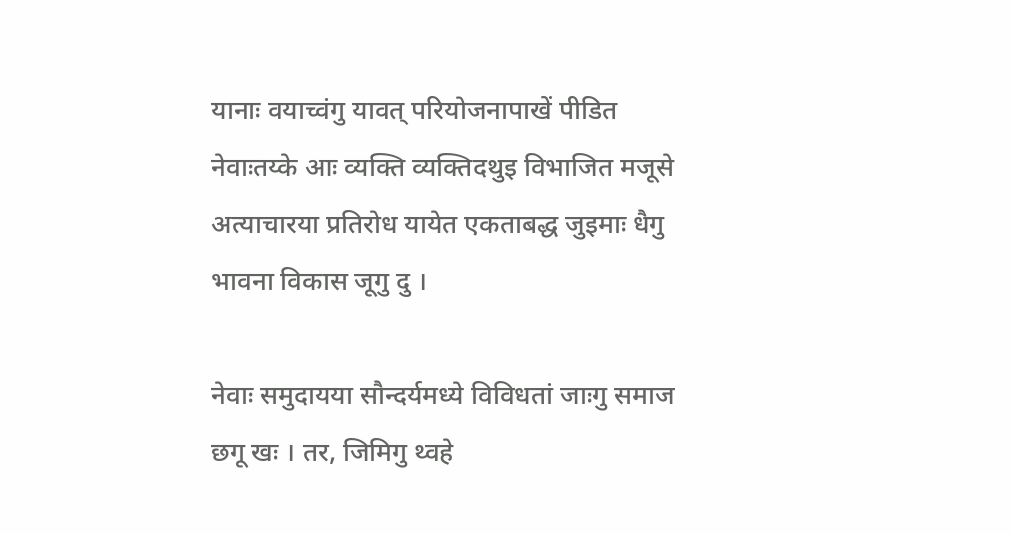यानाः वयाच्वंगु यावत् परियोजनापाखें पीडित नेवाःतय्के आः व्यक्ति व्यक्तिदथुइ विभाजित मजूसे अत्याचारया प्रतिरोध यायेत एकताबद्ध जुइमाः धैगु भावना विकास जूगु दु ।

नेवाः समुदायया सौन्दर्यमध्ये विविधतां जाःगु समाज छगू खः । तर, जिमिगु थ्वहे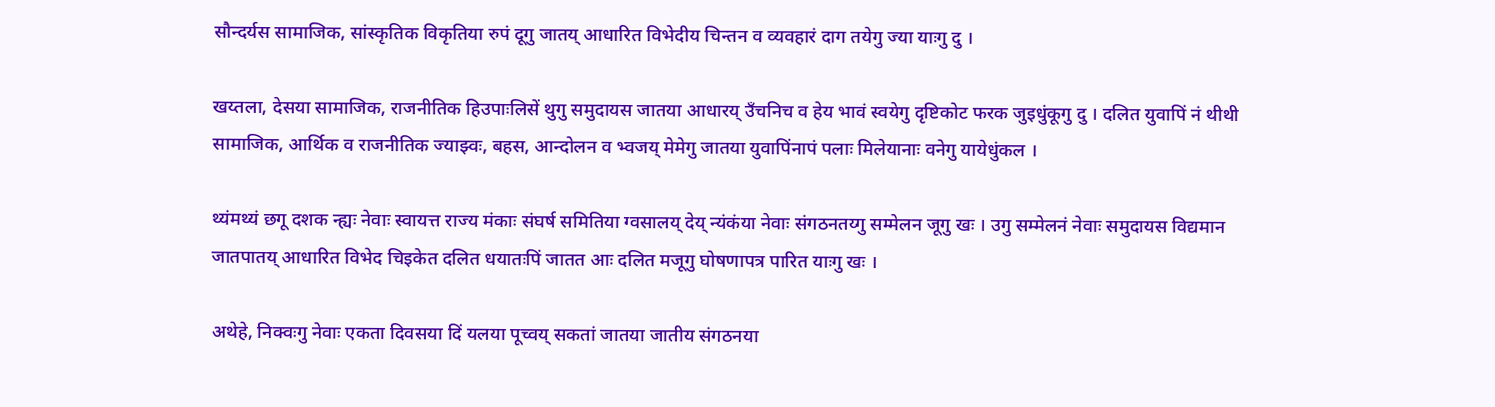सौन्दर्यस सामाजिक, सांस्कृतिक विकृतिया रुपं दूगु जातय् आधारित विभेदीय चिन्तन व व्यवहारं दाग तयेगु ज्या याःगु दु ।

खय्तला, देसया सामाजिक, राजनीतिक हिउपाःलिसें थुगु समुदायस जातया आधारय् उँचनिच व हेय भावं स्वयेगु दृष्टिकोट फरक जुइधुंकूगु दु । दलित युवापिं नं थीथी सामाजिक, आर्थिक व राजनीतिक ज्याझ्वः, बहस, आन्दोलन व भ्वजय् मेमेगु जातया युवापिंनापं पलाः मिलेयानाः वनेगु यायेधुंकल ।

थ्यंमथ्यं छगू दशक न्ह्यः नेवाः स्वायत्त राज्य मंकाः संघर्ष समितिया ग्वसालय् देय् न्यंकंया नेवाः संगठनतय्गु सम्मेलन जूगु खः । उगु सम्मेलनं नेवाः समुदायस विद्यमान जातपातय् आधारित विभेद चिइकेत दलित धयातःपिं जातत आः दलित मजूगु घोषणापत्र पारित याःगु खः ।

अथेहे, निक्वःगु नेवाः एकता दिवसया दिं यलया पूच्वय् सकतां जातया जातीय संगठनया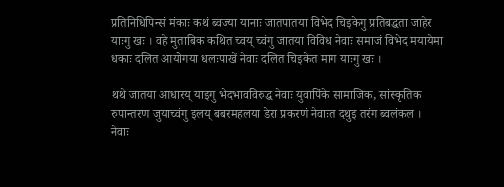प्रतिनिधिपिन्सं मंकाः कथं ब्वज्या यानाः जातपातया विभेद चिइकेगु प्रतिबद्धता जाहेर याःगु खः । वहे मुताबिक कथित च्वय् च्वंगु जातया विविध नेवाः समाजं विभेद मयायेमा धकाः दलित आयोगया धलःपाखें नेवाः दलित चिइकेत माग याःगु खः ।

थथे जातया आधारय् याइगु भेदभावविरुद्ध नेवाः युवापिंके सामाजिक, सांस्कृतिक रुपान्तरण जुयाच्वंगु इलय् बबरमहलया डेरा प्रकरणं नेवाःत दथुइ तरंग ब्वलंकल । नेवाः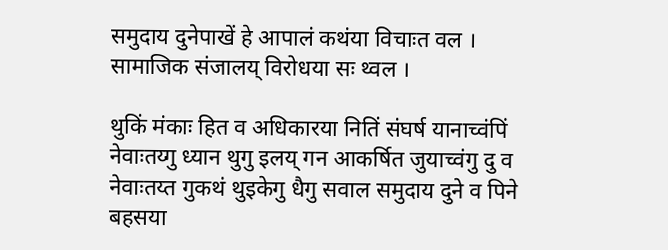समुदाय दुनेपाखें हे आपालं कथंया विचाःत वल । सामाजिक संजालय् विरोधया सः थ्वल ।

थुकिं मंकाः हित व अधिकारया नितिं संघर्ष यानाच्वंपिं नेवाःतय्गु ध्यान थुगु इलय् गन आकर्षित जुयाच्वंगु दु व नेवाःतय्त गुकथं थुइकेगु धैगु सवाल समुदाय दुने व पिने बहसया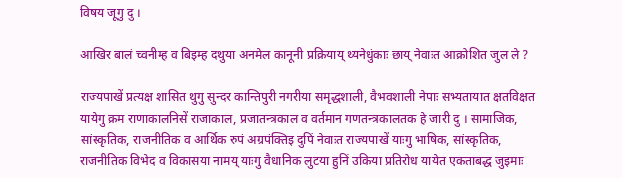विषय जूगु दु ।

आखिर बालं च्वनीम्ह व बिइम्ह दथुया अनमेल कानूनी प्रक्रियाय् थ्यनेधुंकाः छाय् नेवाःत आक्रोशित जुल ले ?

राज्यपाखें प्रत्यक्ष शासित थुगु सुन्दर कान्तिपुरी नगरीया समृद्धशाली, वैभवशाली नेपाः सभ्यतायात क्षतविक्षत यायेगु क्रम राणाकालनिसें राजाकाल, प्रजातन्त्रकाल व वर्तमान गणतन्त्रकालतक हे जारी दु । सामाजिक, सांस्कृतिक, राजनीतिक व आर्थिक रुपं अग्रपंक्तिइ दुपिं नेवाःत राज्यपाखें याःगु भाषिक, सांस्कृतिक, राजनीतिक विभेद व विकासया नामय् याःगु वैधानिक लुटया हुनिं उकिया प्रतिरोध यायेत एकताबद्ध जुइमाः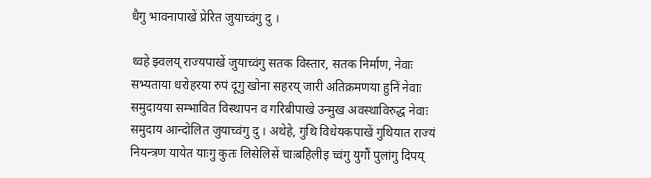धैगु भावनापाखें प्रेरित जुयाच्वंगु दु ।

थ्वहे झ्वलय् राज्यपाखें जुयाच्वंगु सतक विस्तार, सतक निर्माण, नेवाः सभ्यताया धरोहरया रुपं दूगु खोना सहरय् जारी अतिक्रमणया हुनिं नेवाः समुदायया सम्भावित विस्थापन व गरिबीपाखे उन्मुख अवस्थाविरुद्ध नेवाः समुदाय आन्दोलित जुयाच्वंगु दु । अथेहे, गुथि विधेयकपाखें गुथियात राज्यं नियन्त्रण यायेत याःगु कुतः लिसेलिसें चाःबहिलीइ च्वंगु युगौं पुलांगु दिपय्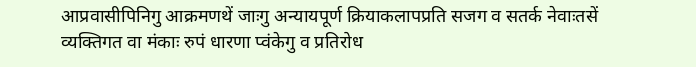आप्रवासीपिनिगु आक्रमणथें जाःगु अन्यायपूर्ण क्रियाकलापप्रति सजग व सतर्क नेवाःतसें व्यक्तिगत वा मंकाः रुपं धारणा प्वंकेगु व प्रतिरोध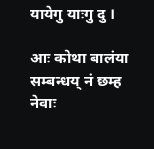यायेगु याःगु दु ।

आः कोथा बालंया सम्बन्धय् नं छम्ह नेवाः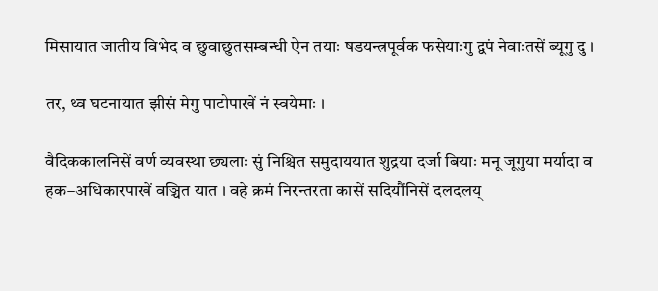मिसायात जातीय विभेद व छुवाछुतसम्बन्धी ऐन तयाः षडयन्त्रपूर्वक फसेयाःगु द्वपं नेवाःतसें ब्यूगु दु ।

तर, थ्व घटनायात झीसं मेगु पाटोपाखें नं स्वयेमाः ।

वैदिककालनिसें वर्ण व्यवस्था छ्यलाः सुं निश्चित समुदाययात शुद्रया दर्जा बियाः मनू जूगुया मर्यादा व हक–अधिकारपाखें वञ्चित यात । वहे क्रमं निरन्तरता कासें सदियौंनिसें दलदलय्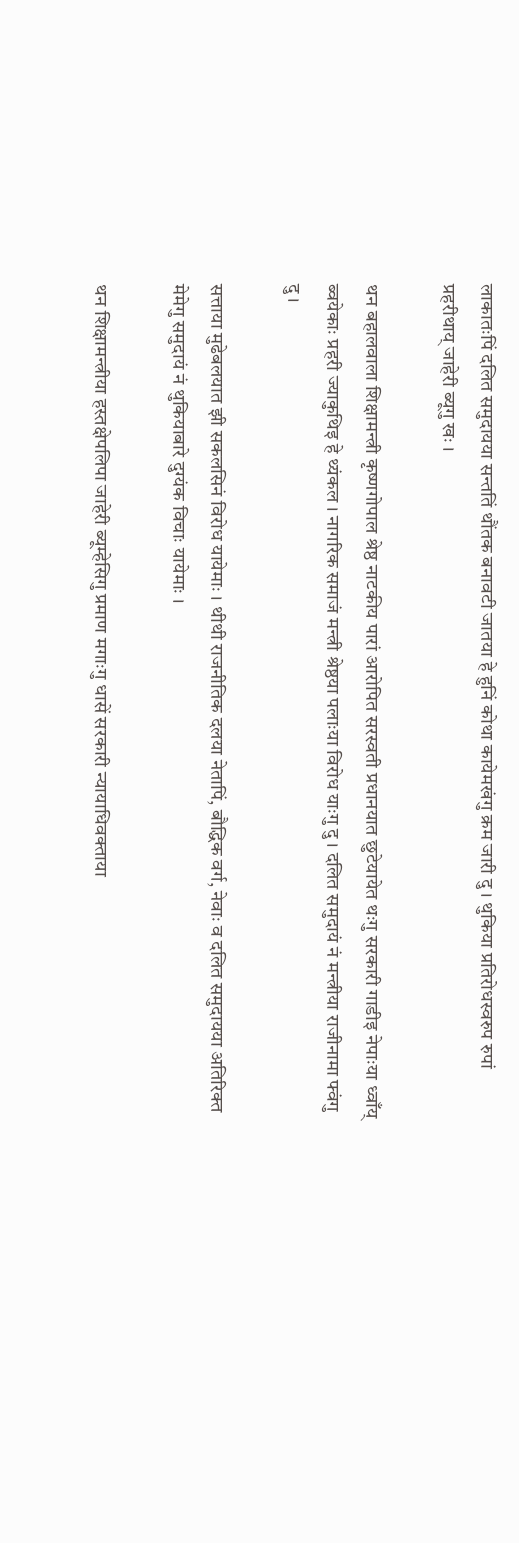लाकातःपिं दलित समुदायया सन्ततिं थौंतक बनावटी जातया हे हुनिं कोथा कायेमखंगु क्रम जारी दु । थुकिया प्रतिरोधस्वरुप रुपां प्रहरीथाय् जाहेरी ब्यूगु खः ।

थन बहालवाला शिक्षामन्त्री कृष्णगोपाल श्रेष्ठ नाटकीय पारां आरोपित सरस्वती प्रधानयात छुटेयायेत थःगु सरकारी गाडीइ नेपाःया ध्वाँय् ब्वयेकाः प्रहरी ज्याकुथिइ हे थ्यंकल । नागरिक समाजं मन्त्री श्रेष्ठया पलाःया विरोध याःगु दु । दलित समुदायं नं मन्त्रीया राजीनामा फ्वंगु दु ।

सत्ताया मुढेबलयात झी सकलसिनं विरोध यायेमाः । थीथी राजनीतिक दलया नेतापिं, बौद्धिक वर्ग, नेवाः व दलित समुदायया अतिरिक्त मेमेगु समुदायं नं थुकियाबारे दुग्यंक विचाः यायेमाः ।

थन शिक्षामन्त्रीया हस्तक्षेपलिपा जाहेरी ब्यूम्हेसिगु प्रमाण मगाःगु धासें सरकारी न्यायाधिवक्ताया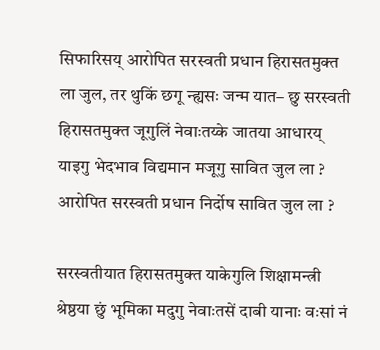सिफारिसय् आरोपित सरस्वती प्रधान हिरासतमुक्त ला जुल, तर थुकिं छगू न्ह्यसः जन्म यात– छु सरस्वती हिरासतमुक्त जूगुलिं नेवाःतय्के जातया आधारय् याइगु भेदभाव विद्यमान मजूगु सावित जुल ला ? आरोपित सरस्वती प्रधान निर्दोष सावित जुल ला ?

सरस्वतीयात हिरासतमुक्त याकेगुलि शिक्षामन्त्री श्रेष्ठया छुं भूमिका मदुगु नेवाःतसें दाबी यानाः वःसां नं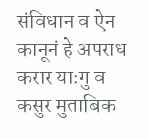संविधान व ऐन कानूनं हे अपराध करार याःगु व कसुर मुताबिक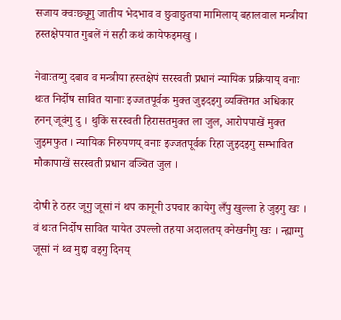सजाय क्वःछ्यूगु जातीय भेदभाव व छुवाछुतया मामिलाय् बहालवाल मन्त्रीया हस्तक्षेपयात गुबलें नं सही कथं कायेफइमखु ।

नेवाःतय्गु दबाव व मन्त्रीया हस्तक्षेपं सरस्वती प्रधानं न्यायिक प्रक्रियाय् वनाः थःत निर्दोष सावित यानाः इज्जतपूर्वक मुक्त जुइदइगु व्यक्तिगत अधिकार हनन् जूवंगु दु । थुकिं सरस्वती हिरासतमुक्त ला जुल, आरोपपाखें मुक्त जुइमफुत । न्यायिक निरुपणय् वनाः इज्जतपूर्वक रिहा जुइदइगु सम्भावित मौकापाखें सरस्वती प्रधान वञ्चित जुल ।

दोषी हे ठहर जूगु जूसां नं थप कानूनी उपचार कायेगु लँपु खुल्ला हे जुइगु खः । वं थःत निर्दोष सावित यायेत उपल्लो तहया अदालतय् वनेखनीगु खः । न्ह्याग्गु जूसां नं थ्व मुद्दा वइगु दिनय्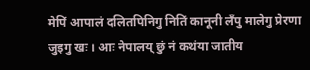मेपिं आपालं दलितपिनिगु नितिं कानूनी लँपु मालेगु प्रेरणा जुइगु खः । आः नेपालय् छुं नं कथंया जातीय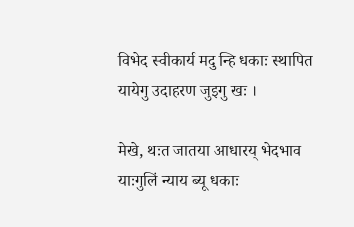विभेद स्वीकार्य मदु न्हि धकाः स्थापित यायेगु उदाहरण जुइगु खः ।

मेखे, थःत जातया आधारय् भेदभाव याःगुलिं न्याय ब्यू धकाः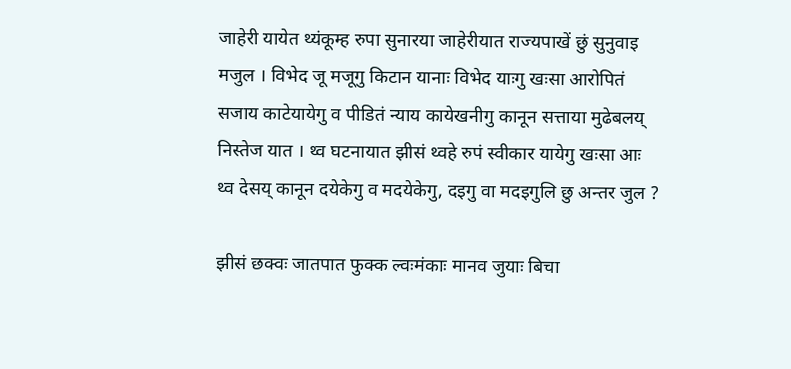जाहेरी यायेत थ्यंकूम्ह रुपा सुनारया जाहेरीयात राज्यपाखें छुं सुनुवाइ मजुल । विभेद जू मजूगु किटान यानाः विभेद याःगु खःसा आरोपितं सजाय काटेयायेगु व पीडितं न्याय कायेखनीगु कानून सत्ताया मुढेबलय् निस्तेज यात । थ्व घटनायात झीसं थ्वहे रुपं स्वीकार यायेगु खःसा आः थ्व देसय् कानून दयेकेगु व मदयेकेगु, दइगु वा मदइगुलि छु अन्तर जुल ?

झीसं छक्वः जातपात फुक्क ल्वःमंकाः मानव जुयाः बिचा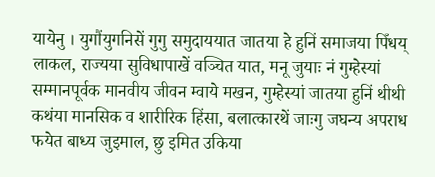यायेनु । युगौंयुगनिसें गुगु समुदाययात जातया हे हुनिं समाजया पिँधय् लाकल, राज्यया सुविधापाखें वञ्चित यात, मनू जुयाः नं गुम्हेस्यां सम्मानपूर्वक मानवीय जीवन म्वाये मखन, गुम्हेस्यां जातया हुनिं थीथी कथंया मानसिक व शारीरिक हिंसा, बलात्कारथें जाःगु जघन्य अपराध फयेत बाध्य जुइमाल, छु इमित उकिया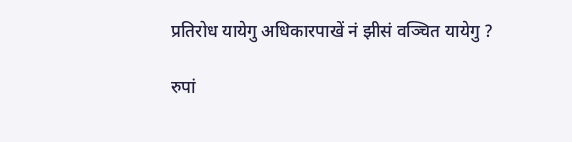प्रतिरोध यायेगु अधिकारपाखें नं झीसं वञ्चित यायेगु ?

रुपां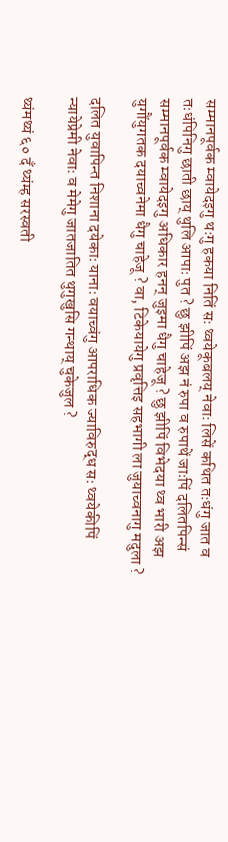सम्मानपूर्वक म्वायेदइगु थःगु हकया नितिं सः थ्वयेकूबलय् नेवाः लिसें कथित तःधंगु जात व तःधंपिनिगु छाती छाय् थुलि आपाः पुत ? छु झीपिं अझ नं रुपा व रुपाथें जाःपिं दलितपिन्सं सम्मानपूर्वक म्वायेदइगु अधिकार हनन् जुइमा धैगु चाहेजू ? छु झीपिं विभेदया थ्व भारी अझ युगौंयुगतक दयाच्वनेमा धैगु चाहेजू ? वा, टिकेयायेगु प्रवृत्तिइ सहभागी ला जुयाच्वनागु मदुला ?

दलित युवापिन्त निशाना दयेकाः यानाः वयाच्वंगु आपराधिक ज्याविरुद्ध सः थ्वयेकीपिं न्यायेप्रेमी नेवाः व मेमेगु जातजातित थुगुखुसि गन्थाय् चुकेजुल ?

थ्यंमथ्यं ६० दँ थ्यंम्ह सरस्वती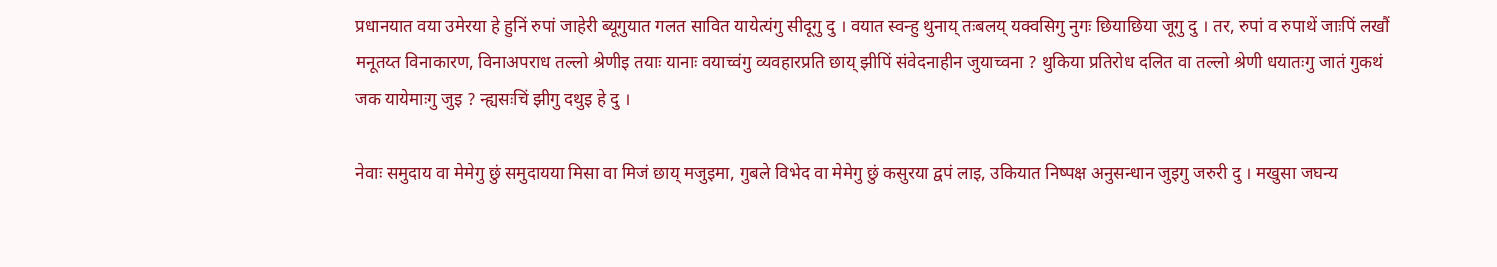प्रधानयात वया उमेरया हे हुनिं रुपां जाहेरी ब्यूगुयात गलत सावित यायेत्यंगु सीदूगु दु । वयात स्वन्हु थुनाय् तःबलय् यक्वसिगु नुगः छियाछिया जूगु दु । तर, रुपां व रुपाथें जाःपिं लखौं मनूतय्त विनाकारण, विनाअपराध तल्लो श्रेणीइ तयाः यानाः वयाच्वंगु व्यवहारप्रति छाय् झीपिं संवेदनाहीन जुयाच्वना ? थुकिया प्रतिरोध दलित वा तल्लो श्रेणी धयातःगु जातं गुकथं जक यायेमाःगु जुइ ? न्ह्यसःचिं झीगु दथुइ हे दु ।

नेवाः समुदाय वा मेमेगु छुं समुदायया मिसा वा मिजं छाय् मजुइमा, गुबले विभेद वा मेमेगु छुं कसुरया द्वपं लाइ, उकियात निष्पक्ष अनुसन्धान जुइगु जरुरी दु । मखुसा जघन्य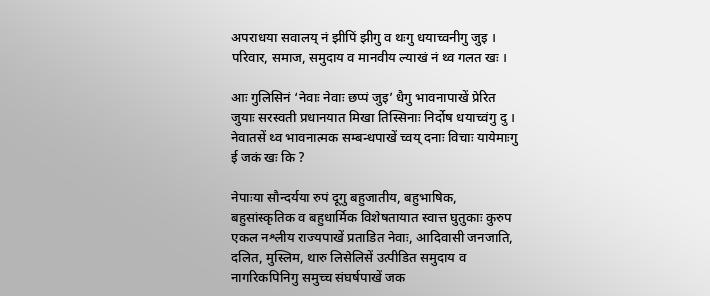अपराधया सवालय् नं झीपिं झीगु व थःगु धयाच्वनीगु जुइ । परिवार, समाज, समुदाय व मानवीय ल्याखं नं थ्व गलत खः ।

आः गुलिसिनं ‘नेवाः नेवाः छप्पं जुइ’ धैगु भावनापाखें प्रेरित जुयाः सरस्वती प्रधानयात मिखा तिस्सिनाः निर्दोष धयाच्वंगु दु । नेवातसें थ्व भावनात्मक सम्बन्धपाखें च्वय् दनाः विचाः यायेमाःगु ई जकं खः कि ?

नेपाःया सौन्दर्यया रुपं दूगु बहुजातीय, बहुभाषिक, बहुसांस्कृतिक व बहुधार्मिक विशेषतायात स्वात्त घुतुकाः कुरुप एकल नश्लीय राज्यपाखें प्रताडित नेवाः, आदिवासी जनजाति, दलित, मुस्लिम, थारु लिसेलिसें उत्पीडित समुदाय व नागरिकपिनिगु समुच्च संघर्षपाखें जक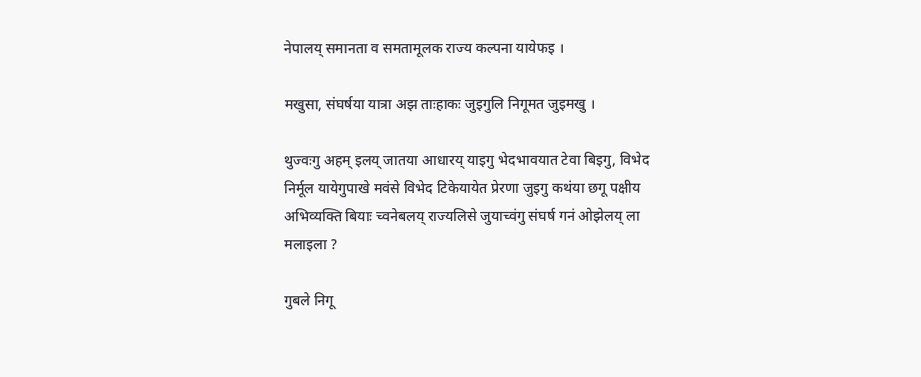नेपालय् समानता व समतामूलक राज्य कल्पना यायेफइ ।

मखुसा, संघर्षया यात्रा अझ ताःहाकः जुइगुलि निगूमत जुइमखु ।

थुज्वःगु अहम् इलय् जातया आधारय् याइगु भेदभावयात टेवा बिइगु, विभेद निर्मूल यायेगुपाखे मवंसे विभेद टिकेयायेत प्रेरणा जुइगु कथंया छगू पक्षीय अभिव्यक्ति बियाः च्वनेबलय् राज्यलिसे जुयाच्वंगु संघर्ष गनं ओझेलय् ला मलाइला ?

गुबले निगू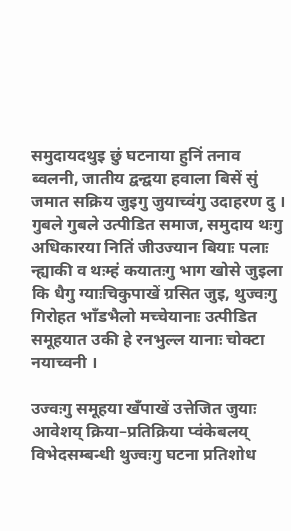समुदायदथुइ छुं घटनाया हुनिं तनाव ब्वलनी, जातीय द्वन्द्वया हवाला बिसें सुं जमात सक्रिय जुइगु जुयाच्वंगु उदाहरण दु । गुबले गुबले उत्पीडित समाज, समुदाय थःगु अधिकारया नितिं जीउज्यान बियाः पलाः न्ह्याकी व थःम्हं कयातःगु भाग खोसे जुइला कि धैगु ग्याःचिकुपाखें ग्रसित जुइ, थुज्वःगु गिरोहत भाँडभैलो मच्चेयानाः उत्पीडित समूहयात उकी हे रनभुल्ल यानाः चोक्टा नयाच्वनी ।

उज्वःगु समूहया खँपाखें उत्तेजित जुयाः आवेशय् क्रिया–प्रतिक्रिया प्वंकेबलय् विभेदसम्बन्धी थुज्वःगु घटना प्रतिशोध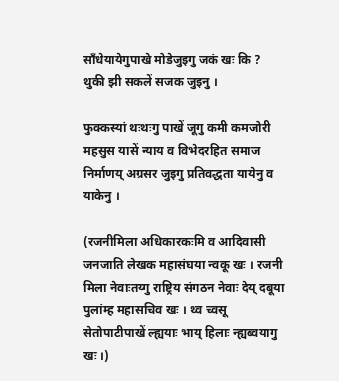साँधेयायेगुपाखे मोडेजुइगु जकं खः कि ? थुकी झी सकलें सजक जुइनु ।

फुक्कस्यां थःथःगु पाखें जूगु कमी कमजोरी महसुस यासें न्याय व विभेदरहित समाज निर्माणय् अग्रसर जुइगु प्रतिवद्धता यायेनु व याकेनु ।

(रजनीमिला अधिकारकःमि व आदिवासी जनजाति लेखक महासंघया न्वकू खः । रजनी मिला नेवाःतय्गु राष्ट्रिय संगठन नेवाः देय् दबूया पुलांम्ह महासचिव खः । थ्व च्वसू सेतोपाटीपाखें ल्ह्ययाः भाय् हिलाः न्ह्यब्वयागु खः ।)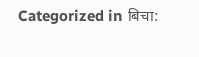Categorized in बिचा: